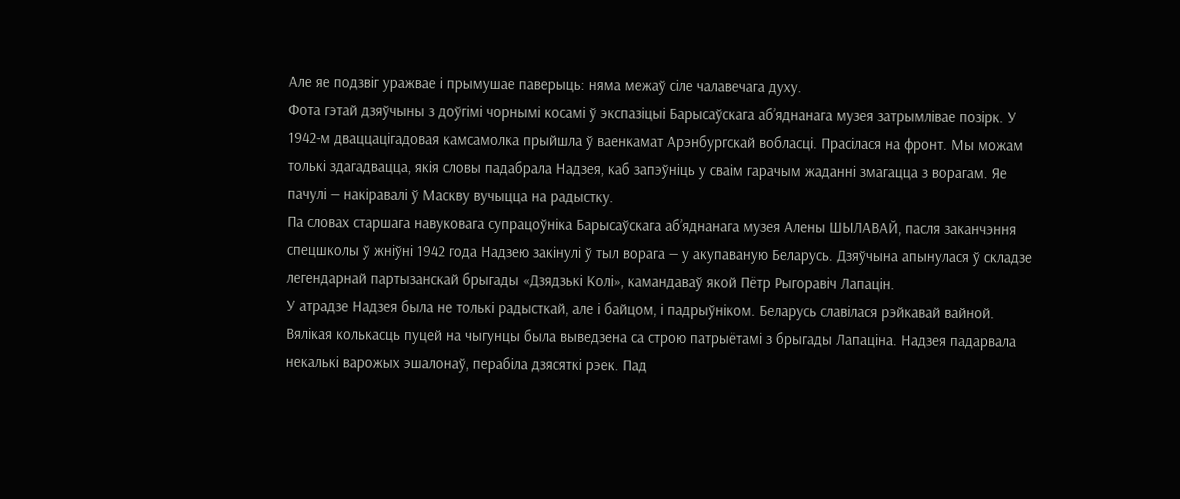Але яе подзвіг уражвае і прымушае паверыць: няма межаў сіле чалавечага духу.
Фота гэтай дзяўчыны з доўгімі чорнымі косамі ў экспазіцыі Барысаўскага аб’яднанага музея затрымлівае позірк. У 1942-м дваццацігадовая камсамолка прыйшла ў ваенкамат Арэнбургскай вобласці. Прасілася на фронт. Мы можам толькі здагадвацца, якія словы падабрала Надзея, каб запэўніць у сваім гарачым жаданні змагацца з ворагам. Яе пачулі — накіравалі ў Маскву вучыцца на радыстку.
Па словах старшага навуковага супрацоўніка Барысаўскага аб’яднанага музея Алены ШЫЛАВАЙ, пасля заканчэння спецшколы ў жніўні 1942 года Надзею закінулі ў тыл ворага — у акупаваную Беларусь. Дзяўчына апынулася ў складзе легендарнай партызанскай брыгады «Дзядзькі Колі», камандаваў якой Пётр Рыгоравіч Лапацін.
У атрадзе Надзея была не толькі радысткай, але і байцом, і падрыўніком. Беларусь славілася рэйкавай вайной. Вялікая колькасць пуцей на чыгунцы была выведзена са строю патрыётамі з брыгады Лапаціна. Надзея падарвала некалькі варожых эшалонаў, перабіла дзясяткі рэек. Пад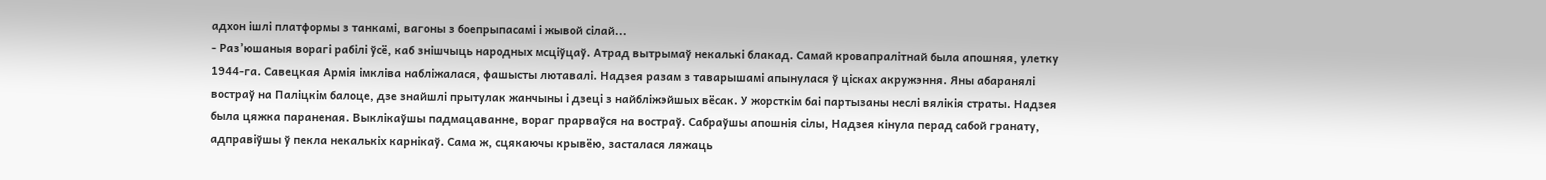адхон ішлі платформы з танкамі, вагоны з боепрыпасамі і жывой сілай...
- Раз’юшаныя ворагі рабілі ўсё, каб знішчыць народных мсціўцаў. Атрад вытрымаў некалькі блакад. Самай кровапралітнай была апошняя, улетку 1944-га. Савецкая Армія імкліва набліжалася, фашысты лютавалі. Надзея разам з таварышамі апынулася ў цісках акружэння. Яны абаранялі востраў на Паліцкім балоце, дзе знайшлі прытулак жанчыны і дзеці з найбліжэйшых вёсак. У жорсткім баі партызаны неслі вялікія страты. Надзея была цяжка параненая. Выклікаўшы падмацаванне, вораг прарваўся на востраў. Сабраўшы апошнія сілы, Надзея кінула перад сабой гранату, адправіўшы ў пекла некалькіх карнікаў. Сама ж, сцякаючы крывёю, засталася ляжаць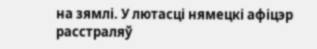на зямлі. У лютасці нямецкі афіцэр расстраляў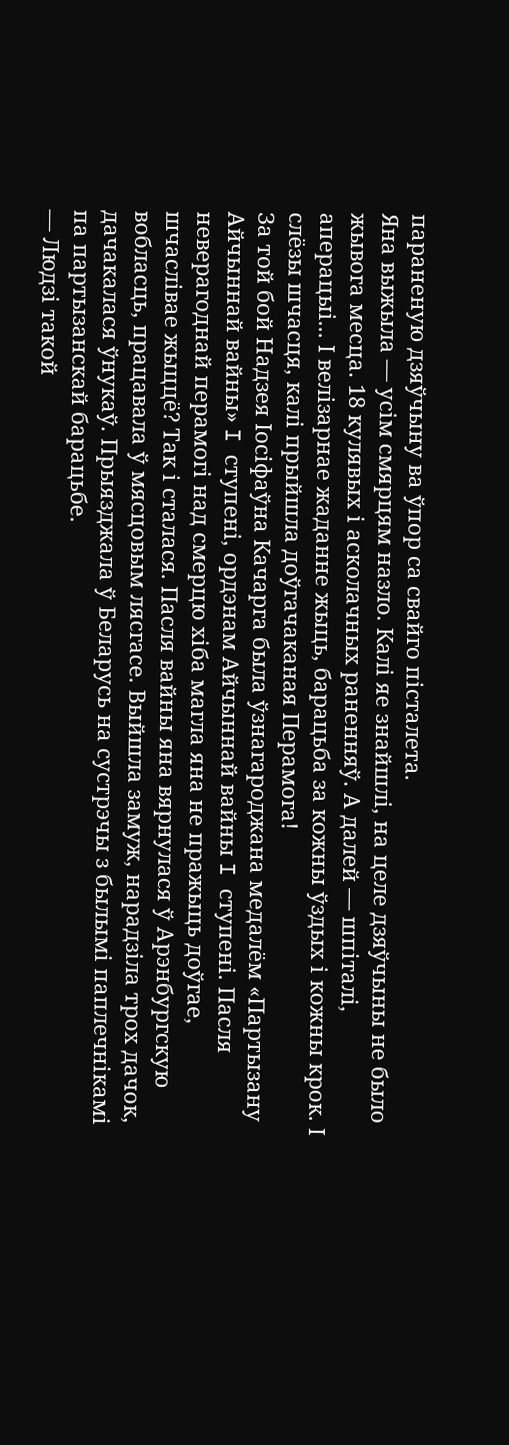параненую дзяўчыну ва ўпор са свайго пісталета.
Яна выжыла — усім смярцям назло. Калі яе знайшлі, на целе дзяўчыны не было жывога месца. 18 кулявых і асколачных раненняў. А далей — шпіталі, аперацыі... І велізарнае жаданне жыць, барацьба за кожны ўздых і кожны крок. І слёзы шчасця, калі прыйшла доўгачаканая Перамога!
За той бой Надзея Іосіфаўна Качарга была ўзнагароджана медалём «Партызану Айчыннай вайны» I ступені, ордэнам Айчыннай вайны I ступені. Пасля неверагоднай перамогі над смерцю хіба магла яна не пражыць доўгае, шчаслівае жыццё? Так і сталася. Пасля вайны яна вярнулася ў Арэнбургскую вобласць, працавала ў мясцовым лясгасе. Выйшла замуж, нарадзіла трох дачок, дачакалася ўнукаў. Прыязджала ў Беларусь на сустрэчы з былымі паплечнікамі па партызанскай барацьбе.
— Людзі такой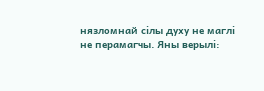нязломнай сілы духу не маглі не перамагчы. Яны верылі: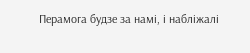Перамога будзе за намі, і набліжалі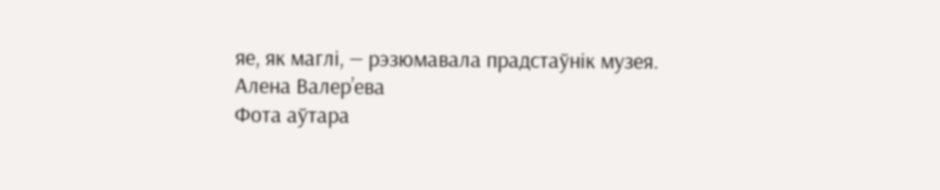яе, як маглі, — рэзюмавала прадстаўнік музея.
Алена Валер’ева
Фота аўтара